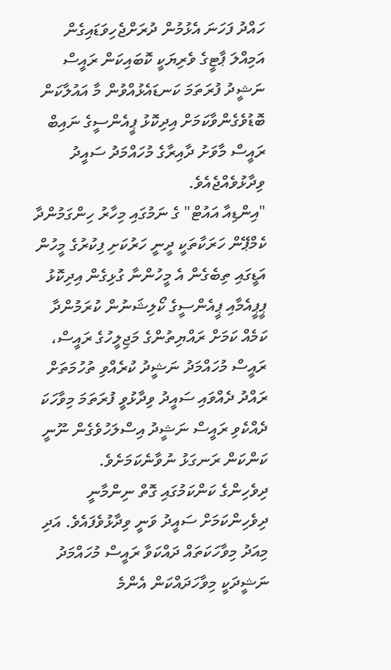ހައްދު ފަހަނަ އެޅުމުން ދުރަށްޖެހިވަޑައިގެން އަމިއްލަ ޕާޓީގެ ވެރިޔަކީ ކޮބައިކަން ރައީސް ނަޝީދު ފުރަތަމަ ކަނޑައެޅުއްވުން މާ އައުލާކަން ބޮޑުވެގެންވާކަމަށް އިދިކޮޅު ޕީއެންސީގެ ނައިބް ރައީސް މާވަށު ދާއިރާގެ މުހައްމަދު ސައީދު ވިދާޅުވެއްޖެއެވެ.
"އިންޑިއާ އައުޓް" ގެ ނަމުގައި މިހާރު ހިންގަމުންދާ ކެމްޕޭން ހަރަކާތަކީ ދީނީ ހަރުކަށި ފިކުރުގެ މީހުން އަޑީގައި ތިބެގެން އެ މީހުންނާ ގުޅިގެން އިދިކޮޅު ޕީޕީއެމާއި ޕީއެންސީގެ ކޯލިޝަނުން ކުރަމުންދާ ކަމެއް ކަމަށް ރައްޔިތުންގެ މަޖިލީހުގެ ރައީސް، ރައީސް މުހައްމަދު ނަޝީދު ކުރެއްވި ތުހުމަތަށް ރައްދު ދެއްވައި ސައީދު ވިދާޅުވީ ފުރަތަމަ މިވާހަކަ ދެއްކެވި ރައީސް ނަޝީދު އިސްލަހުވެގެން ނޫނީ ކަންކަން ރަނގަޅު ނުވާނެކަމަށެވެ.
ދިވެހިންގެ ކަންކަމުގައި ގޮތް ނިންމާނީ ދިވެހިންކަމަށް ސައީދު ވަނީ ވިދާޅުވެފައެވެ. އަދި މިއަދު މިވާހަކަތައް ދައްކަވާ ރައީސް މުހައްމަދު ނަޝީދަކީ މިވާހަދައްކަން އެންމެ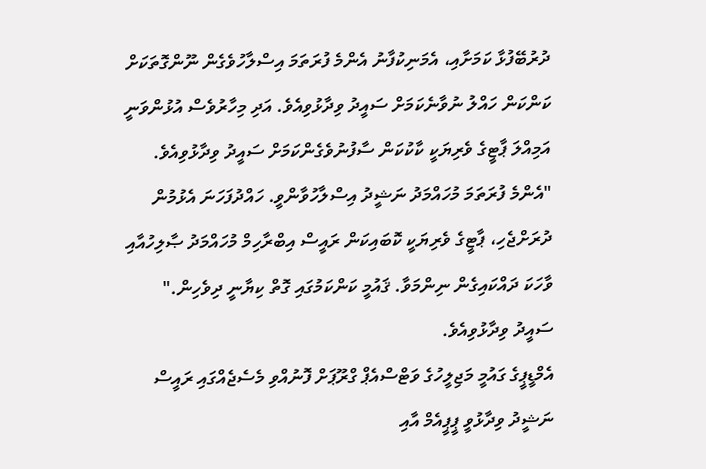ދުރުބޭފުޅާ ކަމަށާއި، އެމަނިކުފާނު އެންމެ ފުރަތަމަ އިސްލާހުވެގެން ނޫންގޮތަކަށް ކަންކަން ހައްލު ނުވާނެކަމަށް ސައީދު ވިދާޅުވިއެވެ. އަދި މިހާރުވެސް އުޅުންވަނީ އަމިއްލަ ޕާޓީގެ ވެރިޔަކީ ކާކުކަން ސާފުނުވެގެންކަމަށް ސައީދު ވިދާޅުވިއެވެ.
"އެންމެ ފުރަތަމަ މުހައްމަދު ނަޝީދު އިސްލާހުވާންވީ. ހައްދުފަހަނަ އެޅުމުން ދުރަށްޖެހި، ޕާޓީގެ ވެރިޔަކީ ކޮބައިކަން ރައީސް އިބްރާހިމް މުހައްމަދު ޞާލިހުއާއި ވާހަކަ ދައްކައިގެން ނިންމަވާ. ޤައުމީ ކަންކަމުގައި ގޮތް ކިޔާނީ ދިވެހިން." ސައީދު ވިދާޅުވިއެވެ.
އެމްޑީޕީގެ ގައުމީ މަޖިލީހުގެ ވަޓްސްއެޕް ގްރޫޕަށް ފޮނުއްވި މެސެޖެއްގައި ރައީސް ނަޝީދު ވިދާޅުވީ ޕީޕީއެމް އާއި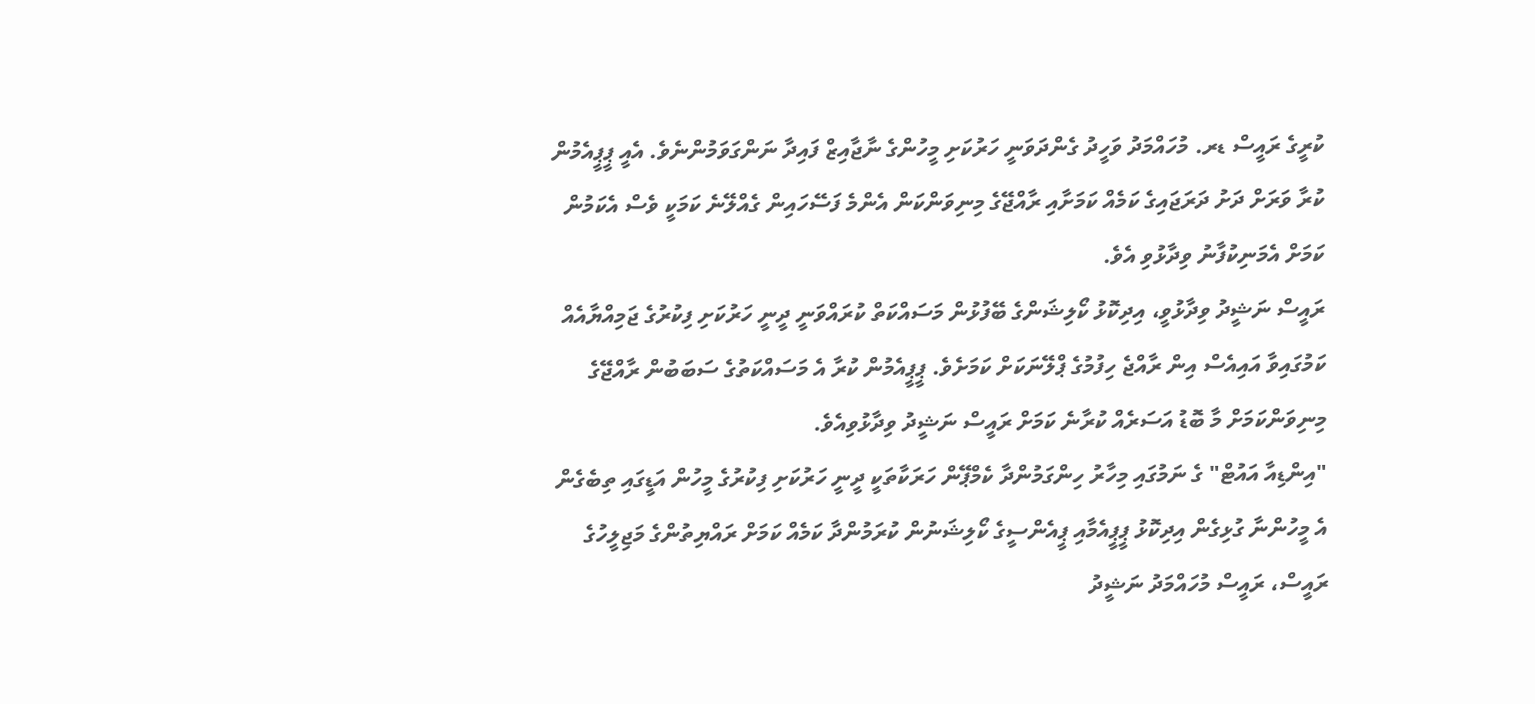ކުރީގެ ރައީސް ޑރ. މުހައްމަދު ވަހީދު ގެންދަވަނީ ހަރުކަށި މީހުންގެ ނާޖާއިޒް ފައިދާ ނަންގަވަމުންނެވެ. އެއީ ޕީޕީއެމުން ކުރާ ވަރަށް ދަށު ދަރަޖައިގެ ކަމެއް ކަމަށާއި ރާއްޖޭގެ މިނިވަންކަން އެންމެ ފަސޭހައިން ގެއްލޭނެ ކަމަކީ ވެސް އެކަމުން ކަމަށް އެމަނިކުފާނު ވިދާޅުވި އެވެ.
ރައީސް ނަޝީދު ވިދާޅުވީ، އިދިކޮޅު ކޯލިޝަންގެ ބޭފުޅުން މަސައްކަތް ކުރައްވަނީ ދީނީ ހަރުކަށި ފިކުރުގެ ޖަމިއްޔާއެއް ކަމުގައިވާ އައިއެސް އިން ރާއްޖެ ހިފުމުގެ ޕްލޭނަކަށް ކަމަށެވެ. ޕީޕީއެމުން ކުރާ އެ މަސައްކަތުގެ ސަބަބުން ރާއްޖޭގެ މިނިވަންކަމަށް މާ ބޮޑު އަސަރެއް ކުރާނެ ކަމަށް ރައީސް ނަޝީދު ވިދާޅުވިއެވެ.
"އިންޑިއާ އައުޓް" ގެ ނަމުގައި މިހާރު ހިންގަމުންދާ ކެމްޕޭން ހަރަކާތަކީ ދީނީ ހަރުކަށި ފިކުރުގެ މީހުން އަޑީގައި ތިބެގެން އެ މީހުންނާ ގުޅިގެން އިދިކޮޅު ޕީޕީއެމާއި ޕީއެންސީގެ ކޯލިޝަނުން ކުރަމުންދާ ކަމެއް ކަމަށް ރައްޔިތުންގެ މަޖިލީހުގެ ރައީސް، ރައީސް މުހައްމަދު ނަޝީދު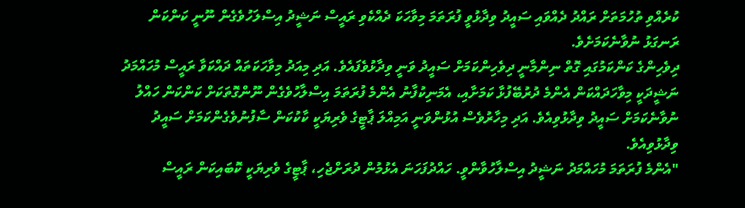ކުރެއްވި ތުހުމަތަށް ރައްދު ދެއްވައި ސައީދު ވިދާޅުވީ ފުރަތަމަ މިވާހަކަ ދެއްކެވި ރައީސް ނަޝީދު އިސްލަހުވެގެން ނޫނީ ކަންކަން ރަނގަޅު ނުވާނެކަމަށެވެ.
ދިވެހިންގެ ކަންކަމުގައި ގޮތް ނިންމާނީ ދިވެހިންކަމަށް ސައީދު ވަނީ ވިދާޅުވެފައެވެ. އަދި މިއަދު މިވާހަކަތައް ދައްކަވާ ރައީސް މުހައްމަދު ނަޝީދަކީ މިވާހަދައްކަން އެންމެ ދުރުބޭފުޅާ ކަމަށާއި، އެމަނިކުފާނު އެންމެ ފުރަތަމަ އިސްލާހުވެގެން ނޫންގޮތަކަށް ކަންކަން ހައްލު ނުވާނެކަމަށް ސައީދު ވިދާޅުވިއެވެ. އަދި މިހާރުވެސް އުޅުންވަނީ އަމިއްލަ ޕާޓީގެ ވެރިޔަކީ ކާކުކަން ސާފުނުވެގެންކަމަށް ސައީދު ވިދާޅުވިއެވެ.
"އެންމެ ފުރަތަމަ މުހައްމަދު ނަޝީދު އިސްލާހުވާންވީ. ހައްދުފަހަނަ އެޅުމުން ދުރަށްޖެހި، ޕާޓީގެ ވެރިޔަކީ ކޮބައިކަން ރައީސް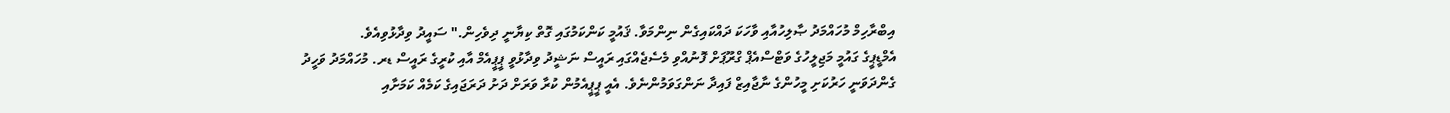އިބްރާހިމް މުހައްމަދު ޞާލިހުއާއި ވާހަކަ ދައްކައިގެން ނިންމަވާ. ޤައުމީ ކަންކަމުގައި ގޮތް ކިޔާނީ ދިވެހިން." ސައީދު ވިދާޅުވިއެވެ.
އެމްޑީޕީގެ ގައުމީ މަޖިލީހުގެ ވަޓްސްއެޕް ގްރޫޕަށް ފޮނުއްވި މެސެޖެއްގައި ރައީސް ނަޝީދު ވިދާޅުވީ ޕީޕީއެމް އާއި ކުރީގެ ރައީސް ޑރ. މުހައްމަދު ވަހީދު ގެންދަވަނީ ހަރުކަށި މީހުންގެ ނާޖާއިޒް ފައިދާ ނަންގަވަމުންނެވެ. އެއީ ޕީޕީއެމުން ކުރާ ވަރަށް ދަށު ދަރަޖައިގެ ކަމެއް ކަމަށާއި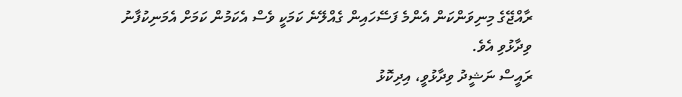ރާއްޖޭގެ މިނިވަންކަން އެންމެ ފަސޭހައިން ގެއްލޭނެ ކަމަކީ ވެސް އެކަމުން ކަމަށް އެމަނިކުފާނު ވިދާޅުވި އެވެ.
ރައީސް ނަޝީދު ވިދާޅުވީ، އިދިކޮޅު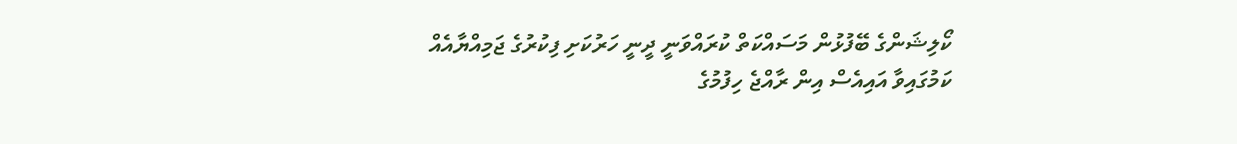ކޯލިޝަންގެ ބޭފުޅުން މަސައްކަތް ކުރައްވަނީ ދީނީ ހަރުކަށި ފިކުރުގެ ޖަމިއްޔާއެއް ކަމުގައިވާ އައިއެސް އިން ރާއްޖެ ހިފުމުގެ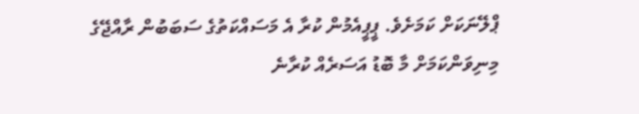ޕްލޭނަކަށް ކަމަށެވެ. ޕީޕީއެމުން ކުރާ އެ މަސައްކަތުގެ ސަބަބުން ރާއްޖޭގެ މިނިވަންކަމަށް މާ ބޮޑު އަސަރެއް ކުރާނެ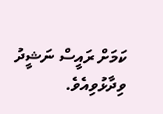ކަމަށް ރައީސް ނަޝީދު ވިދާޅުވިއެވެ.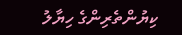ކިޔުންތެރިންގެ ހިޔާލު